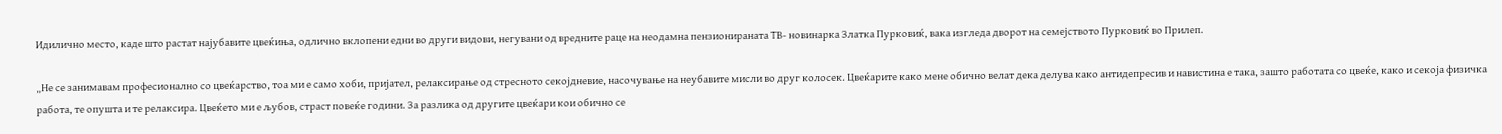Идилично место, каде што растат најубавите цвеќиња, одлично вклопени едни во други видови, негувани од вредните раце на неодамна пензионираната ТВ- новинарка Златка Пурковиќ, вака изгледа дворот на семејството Пурковиќ во Прилеп.

„Не се занимавам професионално со цвеќарство, тоа ми е само хоби, пријател, релаксирање од стресното секојдневие, насочување на неубавите мисли во друг колосек. Цвеќарите како мене обично велат дека делува како антидепресив и навистина е така, зашто работата со цвеќе, како и секоја физичка работа, те опушта и те релаксира. Цвеќето ми е љубов, страст повеќе години. За разлика од другите цвеќари кои обично се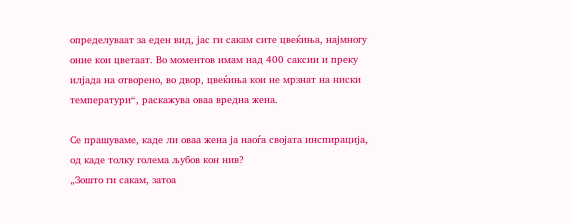определуваат за еден вид, јас ги сакам сите цвеќиња, најмногу оние кои цветаат. Во моментов имам над 400 саксии и преку илјада на отворено, во двор, цвеќиња кои не мрзнат на ниски температури“, раскажува оваа вредна жена.

Се прашуваме, каде ли оваа жена ја наоѓа својата инспирација, од каде толку голема љубов кон нив?
„Зошто ги сакам, затоа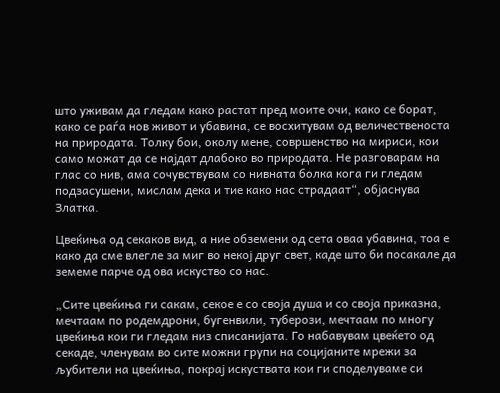што уживам да гледам како растат пред моите очи, како се борат, како се раѓа нов живот и убавина, се восхитувам од величественоста на природата. Толку бои, околу мене, совршенство на мириси, кои само можат да се најдат длабоко во природата. Не разговарам на глас со нив, ама сочувствувам со нивната болка кога ги гледам подзасушени, мислам дека и тие како нас страдаат“, објаснува Златка.

Цвеќиња од секаков вид, а ние обземени од сета оваа убавина, тоа е како да сме влегле за миг во некој друг свет, каде што би посакале да земеме парче од ова искуство со нас.

„Сите цвеќиња ги сакам, секое е со своја душа и со своја приказна, мечтаам по родемдрони, бугенвили, туберози, мечтаам по многу цвеќиња кои ги гледам низ списанијата. Го набавувам цвеќето од секаде, членувам во сите можни групи на социјаните мрежи за љубители на цвеќиња, покрај искуствата кои ги споделуваме си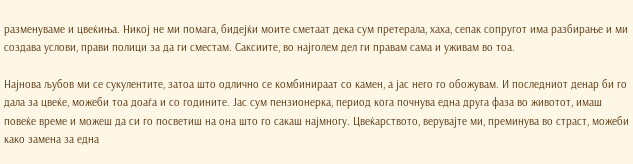разменуваме и цвеќиња. Никој не ми помага, бидејќи моите сметаат дека сум претерала, хаха, сепак сопругот има разбирање и ми создава услови, прави полици за да ги сместам. Саксиите, во најголем дел ги правам сама и уживам во тоа.

Најнова љубов ми се сукулентите, затоа што одлично се комбинираат со камен, а јас него го обожувам. И последниот денар би го дала за цвеќе, можеби тоа доаѓа и со годините. Јас сум пензионерка, период кога почнува една друга фаза во животот, имаш повеќе време и можеш да си го посветиш на она што го сакаш најмногу. Цвеќарството, верувајте ми, преминува во страст, можеби како замена за една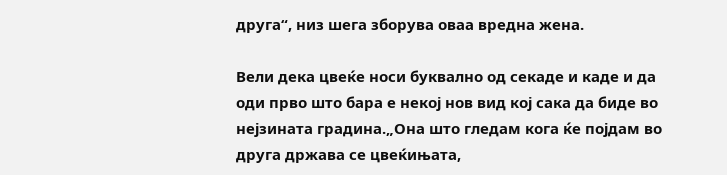друга“, низ шега зборува оваа вредна жена.

Вели дека цвеќе носи буквално од секаде и каде и да оди прво што бара е некој нов вид кој сака да биде во нејзината градина.„Она што гледам кога ќе појдам во друга држава се цвеќињата,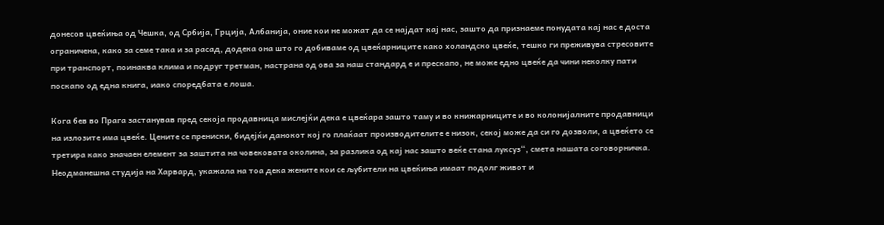донесов цвеќиња од Чешка, од Србија, Грција, Албанија, оние кои не можат да се најдат кај нас, зашто да признаеме понудата кај нас е доста ограничена, како за семе така и за расад, додека она што го добиваме од цвеќарниците како холандско цвеќе, тешко ги преживува стресовите при транспорт, поинаква клима и подруг третман, настрана од ова за наш стандард е и прескапо, не може едно цвеќе да чини неколку пати поскапо од една книга, иако споредбата е лоша.

Кога бев во Прага застанував пред секоја продавница мислејќи дека е цвеќара зашто таму и во книжарниците и во колонијалните продавници на излозите има цвеќе. Цените се прениски, бидејќи данокот кој го плаќаат производителите е низок, секој може да си го дозволи, а цвеќето се третира како значаен елемент за заштита на човековата околина, за разлика од кај нас зашто веќе стана луксуз“, смета нашата соговорничка.
Неодманешна студија на Харвард, укажала на тоа дека жените кои се љубители на цвеќиња имаат подолг живот и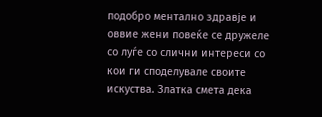подобро ментално здравје и оввие жени повеќе се дружеле со луѓе со слични интереси со кои ги споделувале своите искуства. Златка смета дека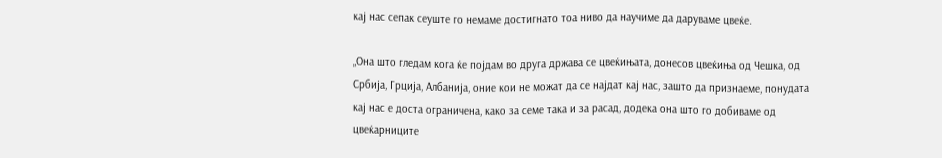кај нас сепак сеуште го немаме достигнато тоа ниво да научиме да даруваме цвеќе.

„Она што гледам кога ќе појдам во друга држава се цвеќињата, донесов цвеќиња од Чешка, од Србија, Грција, Албанија, оние кои не можат да се најдат кај нас, зашто да признаеме, понудата кај нас е доста ограничена, како за семе така и за расад, додека она што го добиваме од цвеќарниците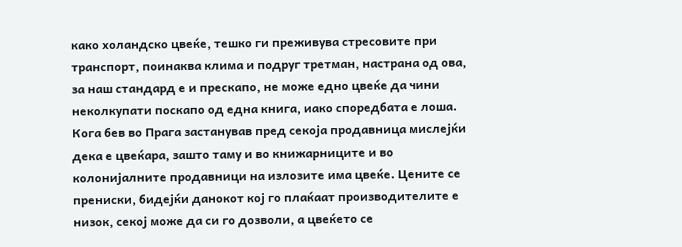како холандско цвеќе, тешко ги преживува стресовите при транспорт, поинаква клима и подруг третман, настрана од ова, за наш стандард е и прескапо, не може едно цвеќе да чини неколкупати поскапо од една книга, иако споредбата е лоша. Кога бев во Прага застанував пред секоја продавница мислејќи дека е цвеќара, зашто таму и во книжарниците и во колонијалните продавници на излозите има цвеќе. Цените се прениски, бидејќи данокот кој го плаќаат производителите е низок, секој може да си го дозволи, а цвеќето се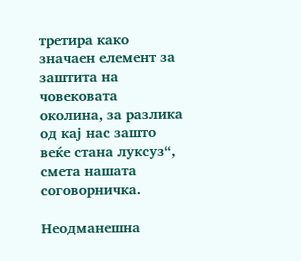третира како значаен елемент за заштита на човековата околина, за разлика од кај нас зашто веќе стана луксуз“, смета нашата соговорничка.

Неодманешна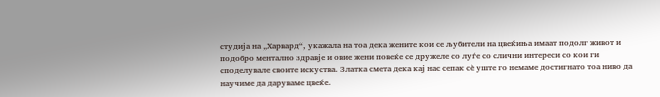студија на „Харвард“, укажала на тоа дека жените кои се љубители на цвеќиња имаат подолг живот и подобро ментално здравје и овие жени повеќе се дружеле со луѓе со слични интереси со кои ги споделувале своите искуства. Златка смета дека кај нас сепак сè уште го немаме достигнато тоа ниво да научиме да даруваме цвеќе.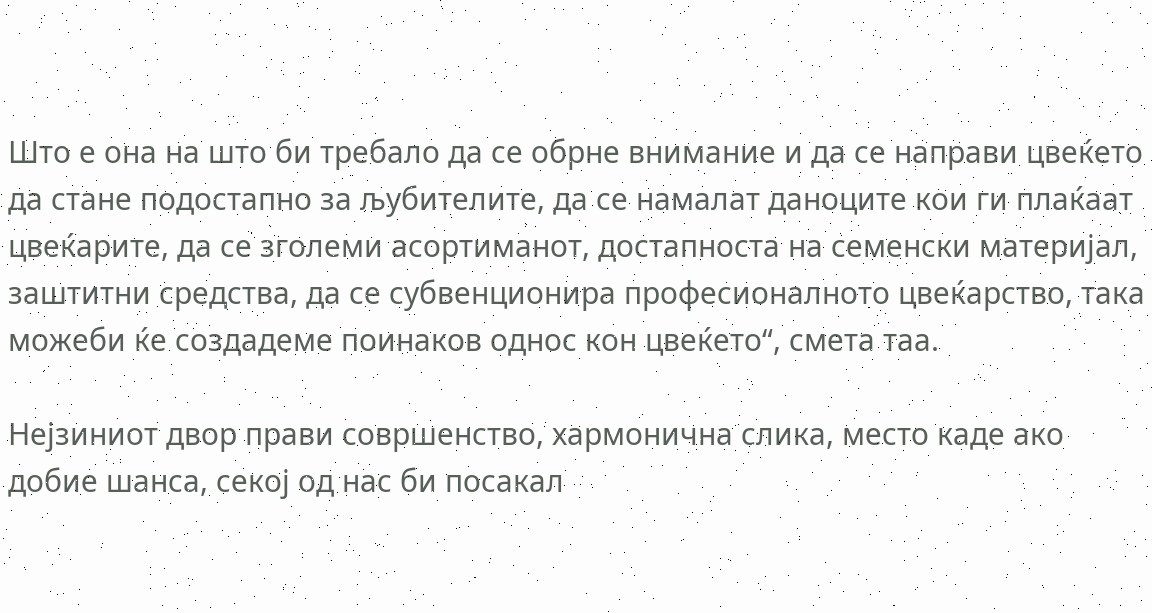Што е она на што би требало да се обрне внимание и да се направи цвеќето да стане подостапно за љубителите, да се намалат даноците кои ги плаќаат цвеќарите, да се зголеми асортиманот, достапноста на семенски материјал, заштитни средства, да се субвенционира професионалното цвеќарство, така можеби ќе создадеме поинаков однос кон цвеќето“, смета таа.

Нејзиниот двор прави совршенство, хармонична слика, место каде ако добие шанса, секој од нас би посакал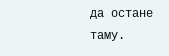да остане таму.